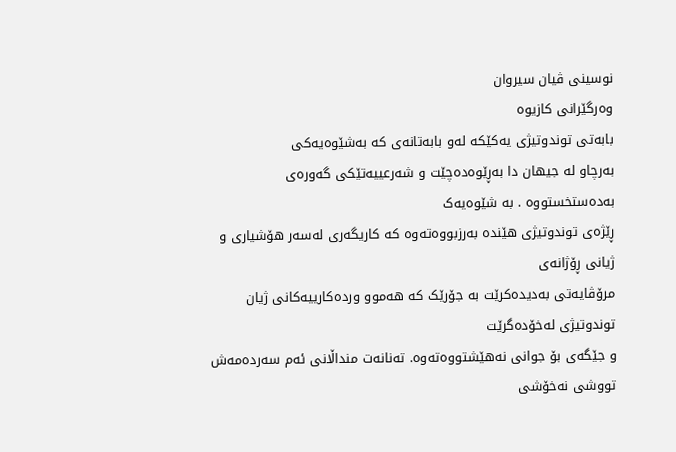نوسینى ڤیان سیروان
وەرگێرانی کازیوە
بابەتی توندوتیژی یەکێکە لەو بابەتانەی کە بەشێوەیەکی
بەرچاو لە جیهان دا بەڕێوەدەچێت و شەرعییەتێکی گەورەی بەدەستخستووە . بە شێوەیەک
ڕێژەی توندوتیژی هێندە بەرزبووەتەوە کە کاریگەری لەسەر هۆشیاری و ژیانی ڕۆژانەی
مرۆڤایەتی بەدیدەکرێت بە جۆرێک کە هەموو وردەکارییەکانی ژیان توندوتیژی لەخۆدەگرێت
و جێگەی بۆ جوانی نەهێشتووەتەوە. تەنانەت منداڵانی ئەم سەردەمەش تووشی نەخۆشی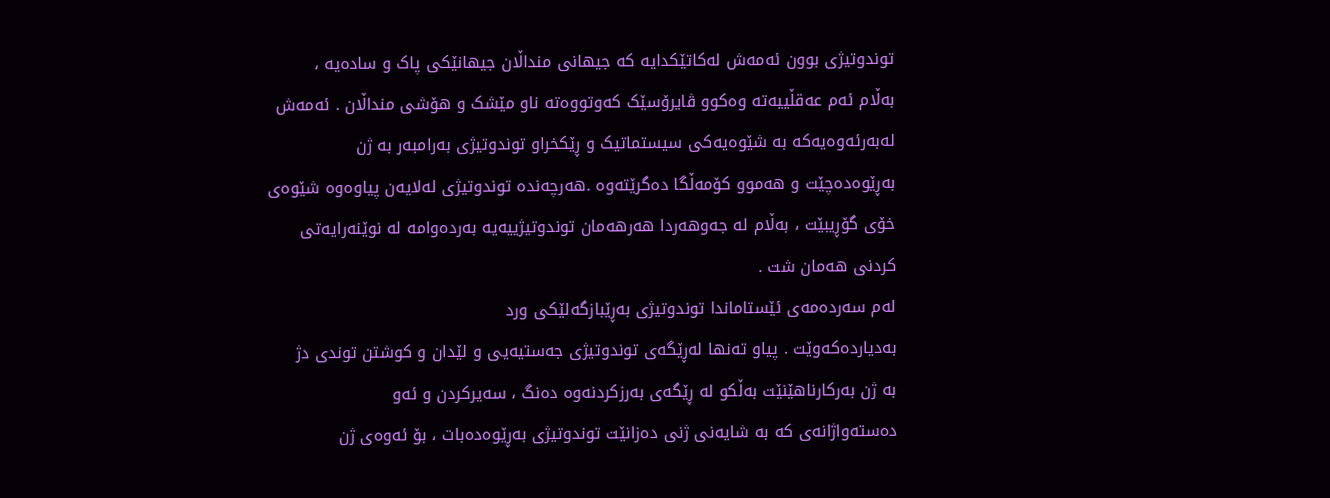توندوتیژی بوون ئەمەش لەکاتێکدایە کە جیهانی منداڵان جیهانێکی پاک و سادەیە ،
بەڵام ئەم عەقڵییەتە وەکوو ڤایرۆسێک کەوتووەتە ناو مێشک و هۆشی منداڵان . ئەمەش
لەبەرئەوەیەکە بە شێوەیەکی سیستماتیک و ڕێکخراو توندوتیژی بەرامبەر بە ژن
بەڕێوەدەچێت و هەموو کۆمەڵگا دەگرێتەوە .هەرچەندە توندوتیژی لەلایەن پیاوەوە شێوەی
خۆی گۆڕیبێت ، بەڵام لە جەوهەردا هەرهەمان توندوتیژییەیە بەردەوامە لە نوێنەرایەتی
کردنی هەمان شت .
لەم سەردەمەی ئێستاماندا توندوتیژی بەڕێبازگەلێکی ورد
بەدیاردەکەوێت . پیاو تەنها لەڕێگەی توندوتیژی جەستیەیی و لێدان و کوشتن توندی دژ
بە ژن بەرکارناهێنێت بەڵکو لە ڕێگەی بەرزکردنەوە دەنگ ، سەیرکردن و ئەو
دەستەواژانەی کە بە شایەنی ژنی دەزانێت توندوتیژی بەڕێوەدەبات ، بۆ ئەوەی ژن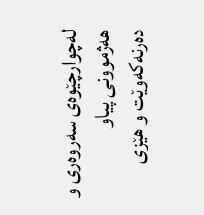لەچوارچێوەی سەروەری و هەژموونی پیاو دەرنەکەوێت و هێزی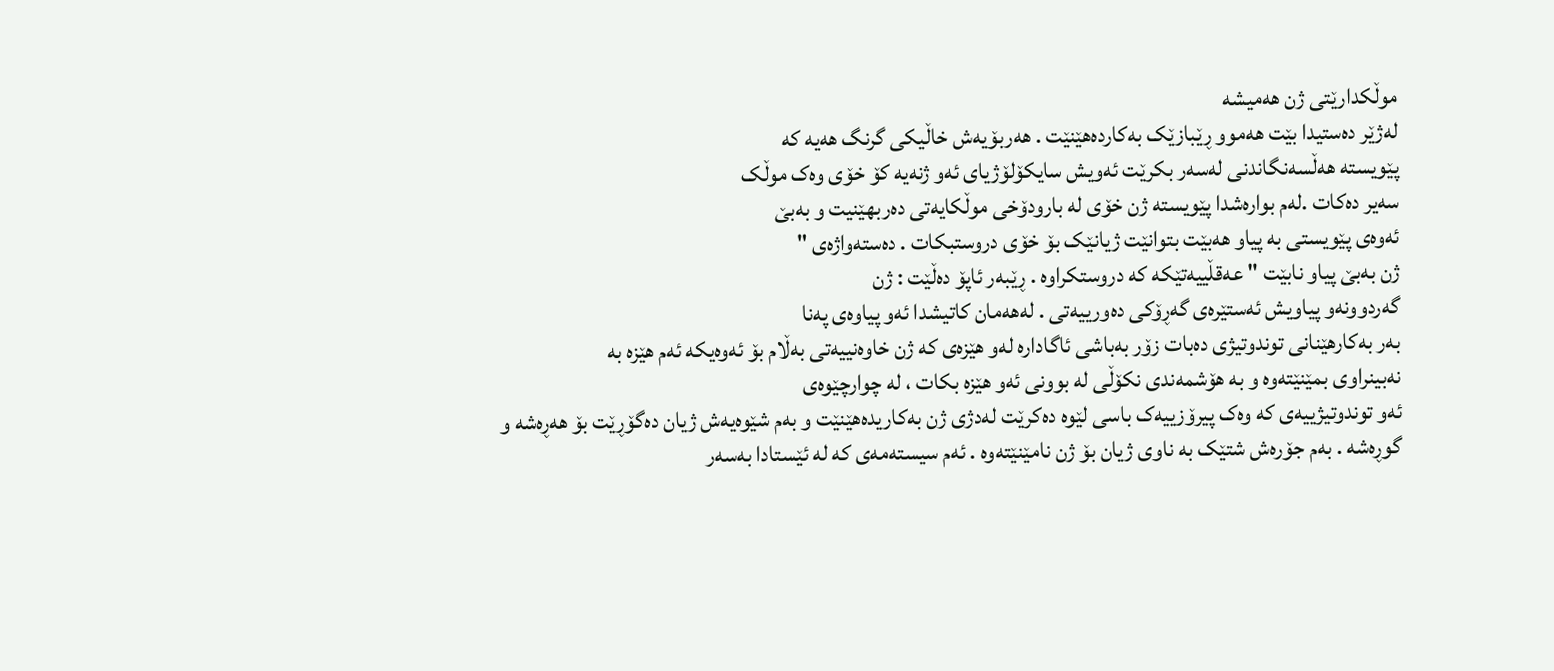موڵکدارێتی ژن هەمیشە
لەژێر دەستیدا بێت هەموو ڕێبازێک بەکاردەهێنێت . هەربۆیەش خاڵیکی گرنگ هەیە کە
پێویستە هەڵسەنگاندنی لەسەر بکرێت ئەویش سایکۆلۆژیای ئەو ژنەیە کۆ خۆی وەک موڵک
سەیر دەکات .لەم بوارەشدا پێویستە ژن خۆی لە بارودۆخی موڵکایەتی دەربهێنیت و بەبێ
ئەوەی پێویستی بە پیاو هەبێت بتوانێت ژیانێک بۆ خۆی دروستبکات . دەستەواژەی "
ژن بەبێ پیاو نابێت " عەقڵییەتێکە کە دروستکراوە . ڕێبەر ئاپۆ دەڵێت : ژن
گەردوونەو پیاویش ئەستێرەی گەڕۆکی دەورییەتی . لەهەمان کاتیشدا ئەو پیاوەی پەنا
بەر بەکارهێنانی توندوتیژی دەبات زۆر بەباشی ئاگادارە لەو هێزەی کە ژن خاوەنییەتی بەڵام بۆ ئەوەیکە ئەم هێزە به
نەبینراوی بمێنێتەوە و بە هۆشمەندی نکۆڵی لە بوونی ئەو هێزە بکات ، لە چوارچێوەی
ئەو توندوتیژییەی کە وەک پیرۆزییەک باسی لێوە دەکرێت لەدژی ژن بەکاریدەهێنێت و بەم شێوەیەش ژیان دەگۆڕێت بۆ هەڕەشە و گوڕەشە . بەم جۆرەش شتێک بە ناوی ژیان بۆ ژن نامێنێتەوە . ئەم سیستەمەی کە لە ئێستادا بەسەر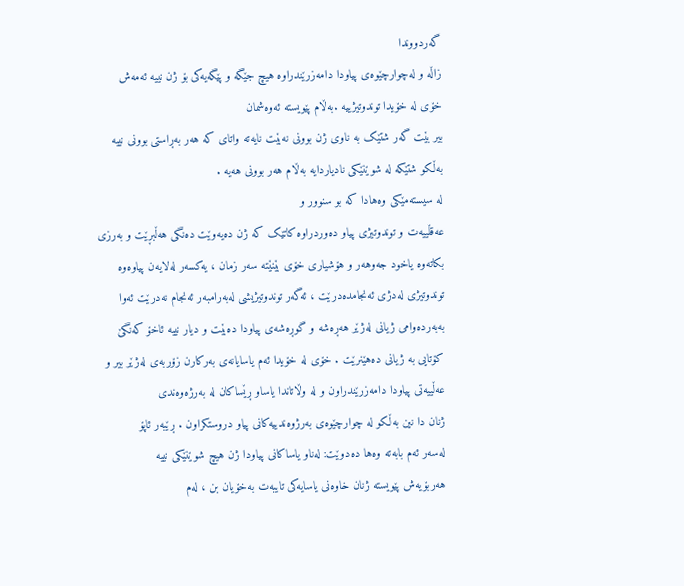گەردووندا
زاڵە و لەچوارچێوەی پیاودا دامەزرێندراوە هیچ جێگە و پێگەیەکی بۆ ژن نییە ئەمەش
خۆی لە خۆیدا توندوتیژییە .بەڵام پێویستە ئەوەشمان
بیر بێت گەر شتێک بە ناوی ژن بوونی نەبێت نایەتە واتای کە هەر بەڕاستی بوونی نییە
بەڵکو شتێکە لە شوێنێکی نادیاردایە بەڵام هەر بوونی هەیە .
لە سیستەمێکی وەهادا کە بو سنوور و
عەقڵییەت و توندوتیژی پیاو دەوردراوە کاتێک کە ژن دەیەوێت دەنگی هەڵبڕێت و بەرزی
بکاتەوە یاخود جەوهەر و هۆشیاری خۆی بێنێتە سەر زمان ، یەکسەر لەلایەن پیاوەوە
توندوتیژی لەدژی ئەنجامدەدرێت ، ئەگەر توندوتیژیشی لەبەرامبەر ئەنجام نەدرێت ئەوا
بەبەردەوامی ژیانی لەژێر هەڕەشە و گوڕەشەی پیاودا دەبێت و دیار نییە ئاخۆ کەنگێ
کۆتایی بە ژیانی دەهێنرێت . خۆی لە خۆیدا ئەم یاسایانەی بەرکارن زۆربەی لەژێر بیر و
عەڵییەتی پیاودا دامەزرێندراون و لە وڵاتاندا یاساو ڕێساکان لە بەرژەوەندی
ژنان دا نین بەڵکو لە چوارچێوەی بەرژوەندییەکانی پیاو دروستکراون . ڕێبەر ئاپۆ
لەسەر ئەم بابەتە وەها دەدوێت: لەناو یاساکانی پیاودا ژن هیچ شوێنێکی نییە
هەربۆیەش پێویستە ژنان خاوەنی یاسایەکی تایبەت بەخۆیان بن ، لەم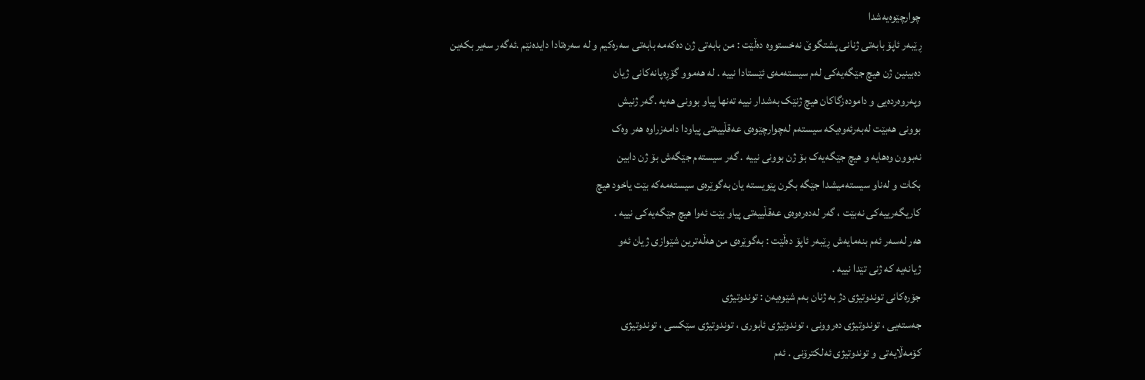چوارچێوەیەشدا
ڕێبەر ئاپۆ بابەتی ژنانی پشتگوێ نەخستووە دەڵێت : من بابەتی ژن دەکەمە بابەتی سەرەکیم و لە سەرەتادا دایدەنێم .ئەگەر سەیر بکەین
دەبینین ژن هیچ جێگەیەکی لەم سیستەمەی ئێستادا نییە . لە هەموو گۆڕەپانەکانی ژیان
وپەروەردەیی و دامودەزگاکان هیچ ژنێک بەشدار نییە تەنها پیاو بوونی هەیە .گەر ژنیش
بوونی هەبێت لەبەرئەوەیکە سیستەم لەچوارچێوەی عەقڵییەتی پیاودا دامەزراوە هەر وەک
نەبوون وەهایە و هیچ جێگەیەک بۆ ژن بوونی نییە . گەر سیستەم جێگەش بۆ ژن دابین
بکات و لەناو سیستەمیشدا جێگە بگرن پێویستە یان بەگوێرەی سیستەمەکە بێت یاخود هیچ
کاریگەرییەکی نەبێت ، گەر لەدەرەوەی عەقڵییەتی پیاو بێت ئەوا هیچ جێگەیەکی نییە .
هەر لەسەر ئەم بنەمایەش ڕێبەر ئاپۆ دەڵێت : بەگوێرەی من هەڵەترین شێوازی ژیان ئەو
ژیانەیە کە ژنی تێدا نییە .
جۆرەکانی توندوتیژی دژ بە ژنان بەم شێوەیەن : توندوتیژی
جەستەیی ، توندوتیژی دەروونی ، توندوتیژی ئابوری ، توندوتیژی سێکسی ، توندوتیژی
کۆمەڵایەتی و توندوتیژی ئەلکترۆنی . ئەم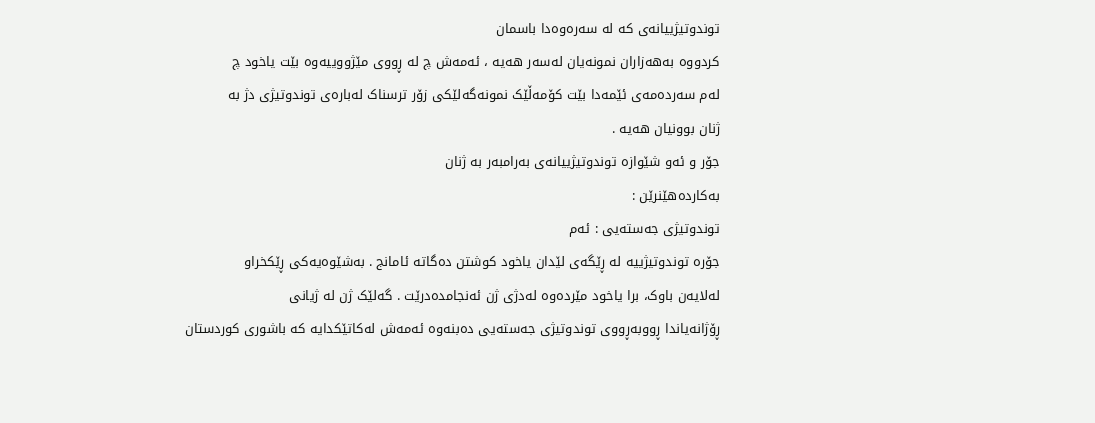توندوتیژییانەی کە لە سەرەوەدا باسمان
کردووە بەهەزاران نمونەیان لەسەر هەیە ، ئەمەش چ لە ڕووی مێژووییەوە بێت یاخود چ
لەم سەردەمەی ئێمەدا بێت کۆمەڵێک نمونەگەلێکی زۆر ترسناک لەبارەی توندوتیژی دژ بە
ژنان بوونیان هەیە .
جۆر و ئەو شێوازە توندوتیژییانەی بەرامبەر بە ژنان
بەکاردەهێنرێن :
توندوتیژی جەستەیی : ئەم
جۆرە توندوتیژییە لە ڕێگەی لێدان یاخود کوشتن دەگاتە ئامانج . بەشێوەیەکی ڕێکخراو
لەلایەن باوک، برا یاخود مێردەوە لەدژی ژن ئەنجامدەدرێت . گەلێک ژن لە ژیانی
ڕۆژانەیاندا ڕووبەڕووی توندوتیژی جەستەیی دەبنەوە ئەمەش لەکاتێکدایە کە باشوری کوردستان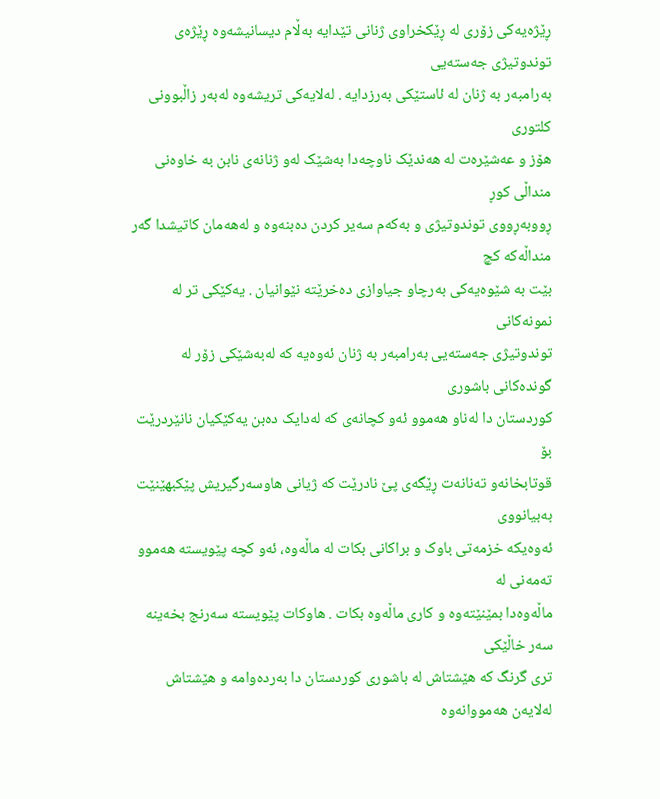ڕێژەیەکی زۆری لە ڕێکخراوی ژنانی تێدایە بەڵام دیسانیشەوە ڕێژەی توندوتیژی جەستەیی
بەرامبەر بە ژنان لە ئاستێکی بەرزدایە . لەلایەکی تریشەوە لەبەر زاڵبوونی کلتوری
هۆز و عەشێرەت لە هەندێک ناوچەدا بەشێک لەو ژنانەی نابن بە خاوەنی منداڵی کوڕ
ڕووبەڕووی توندوتیژی و بەکەم سەیر کردن دەبنەوە و لەهەمان کاتیشدا گەر منداڵەکە کچ
بێت بە شێوەیەکی بەرچاو جیاوازی دەخرێتە نێوانیان . یەکێکی تر لە نمونەکانی
توندوتیژی جەستەیی بەرامبەر بە ژنان ئەوەیە کە لەبەشێکی زۆر لە گوندەکانی باشوری
کوردستان دا لەناو هەموو ئەو کچانەی کە لەدایک دەبن یەکێکیان نانێردرێت بۆ
قوتابخانەو تەنانەت ڕێگەی پێ نادرێت کە ژیانی هاوسەرگیریش پێکبهێنێت بەبیانووی
ئەوەیکە خزمەتی باوک و براکانی بکات لە ماڵەوە، ئەو کچە پێویستە هەموو تەمەنی لە
ماڵەوەدا بمێنێتەوە و کاری ماڵەوە بکات . هاوکات پێویستە سەرنج بخەینە سەر خاڵێکی
تری گرنگ کە هێشتاش لە باشوری کوردستان دا بەردەوامە و هێشتاش لەلایەن هەمووانەوە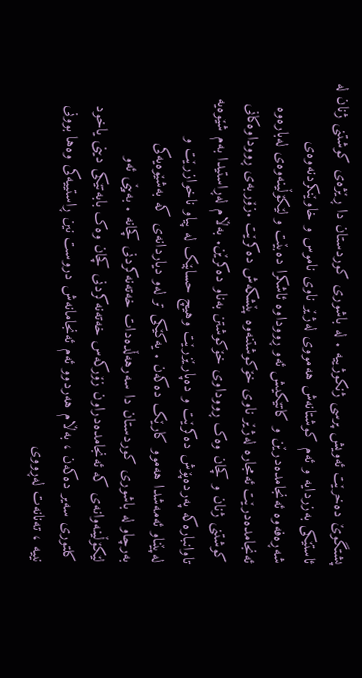پشتگوێ دەخرێت ئەویش پرسی ژنکوژییە . لە باشوری کوردستان دا ڕێژەی کوشتنی ژنان لە
ئاستێکی بەزردایە و ئەم کوشتانەش هەمووی لەژێر ناوی ناموس و خاوێنکردنەوەی
شەڕەفەوە ئەنجامدەدرێن و کاتێکیش ئەو ڕووداوە ئاشکرا دەبێت و لێکۆڵینەوەی لەبارەوە
ئەنجامدەدرێت ئەمجارە لەژێر ناوی خۆکوشتنەوە پێشکەش دەکرێت .زۆربەی ڕووداوەکانی
کوشتنی ژنان و کچان وەک ڕووداوی خۆکوشتن بەناو دەکرێن. بەڵام لەڕاستیدا بەم شێوەیە
تاوانبارەکە پەردەپۆش دەکرێت و دەپارێزرێت وهیچ حسابێک لە پیاو ناخوازرێت و
لەپێناو ئەمەشدا هەموو کارێک دەکەن . یەکێکی تر لەو دیاردانەی کە بەشێوەیەکی
بەرچاو لە باشوری کوردستان دا سەرهەڵدەدات خەتەنەکردنی کچانە . بەپێی ئەو
لێکۆڵینەوانەی کە ئەنجامدەدراون زۆرکەس خەتەنەکردنی کچان وەک بابەتێکی دینی یاخود
کلتوری سەیر دەکەن ، بەڵام هەردوو ئەم ئەنجامانەش دروست نین ڕاستییەکی وەها بوونی
نییە ، تەنانەت لەڕووی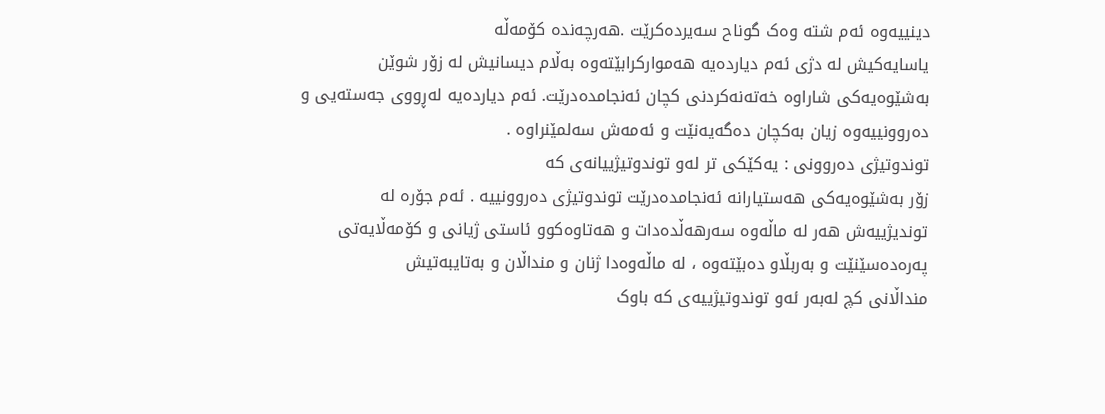دینییەوە ئەم شتە وەک گوناح سەیردەکرێت .هەرچەندە کۆمەڵە
یاسایەکیش لە دژی ئەم دیاردەیە هەموارکرابێتەوە بەڵام دیسانیش لە زۆر شوێن
بەشێوەیەکی شاراوە خەتەنەکردنی کچان ئەنجامدەدرێت. ئەم دیاردەیە لەڕووی جەستەیی و
دەروونییەوە زیان بەکچان دەگەیەنێت و ئەمەش سەلمێنراوە .
توندوتیژی دەروونی : یەکێکی تر لەو توندوتیژییانەی کە
زۆر بەشێوەیەکی هەستیارانە ئەنجامدەدرێت توندوتیژی دەروونییە . ئەم جۆرە لە
توندیژییەش هەر لە ماڵەوە سەرهەڵدەدات و هەتاوەکوو ئاستی ژیانی و کۆمەڵایەتی
پەرەدەسێنێت و بەربڵاو دەبێتەوە ، لە ماڵەوەدا ژنان و منداڵان و بەتایبەتیش
منداڵانی کچ لەبەر ئەو توندوتیژییەی کە باوک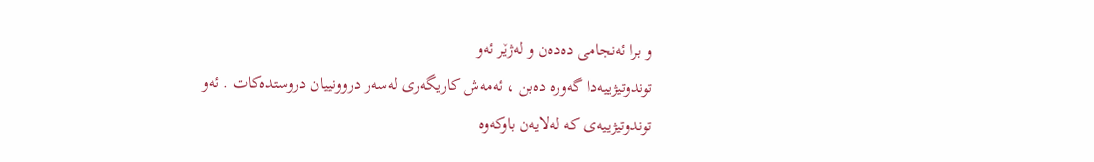و برا ئەنجامی دەدەن و لەژێر ئەو
توندوتیژییەدا گەورە دەبن ، ئەمەش کاریگەری لەسەر دروونییان دروستدەکات . ئەو
توندوتیژییەی کە لەلایەن باوکەوە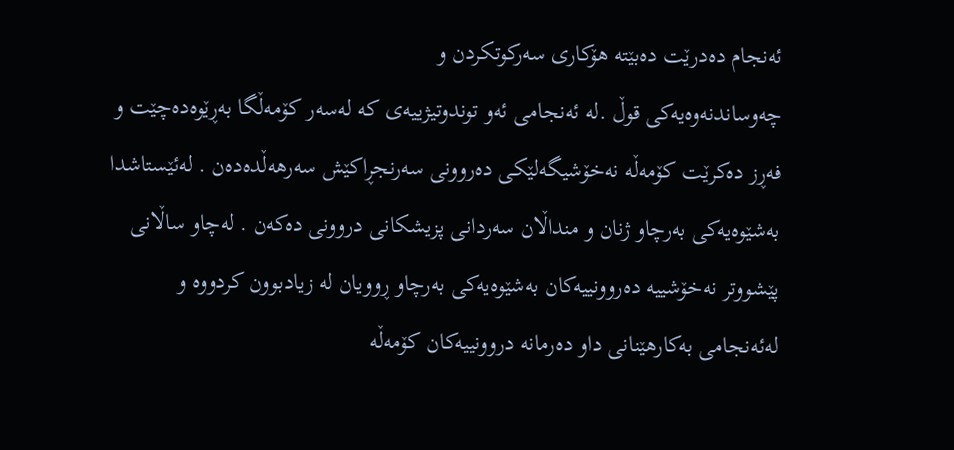ئەنجام دەدرێت دەبێتە هۆکاری سەرکوتکردن و
چەوساندنەوەیەکی قوڵ .لە ئەنجامی ئەو توندوتیژییەی کە لەسەر کۆمەڵگا بەڕێوەدەچێت و
فەڕز دەکرێت کۆمەڵە نەخۆشیگەلێکی دەروونی سەرنجڕاکێش سەرهەڵدەدەن . لەئێستاشدا
بەشێوەیەکی بەرچاو ژنان و منداڵان سەردانی پزیشکانی دروونی دەکەن . لەچاو ساڵانی
پێشووتر نەخۆشییە دەروونییەکان بەشێوەیەکی بەرچاو ڕوویان لە زیادبوون کردووە و
لەئەنجامی بەکارهێنانی داو دەرمانە دروونییەکان کۆمەڵە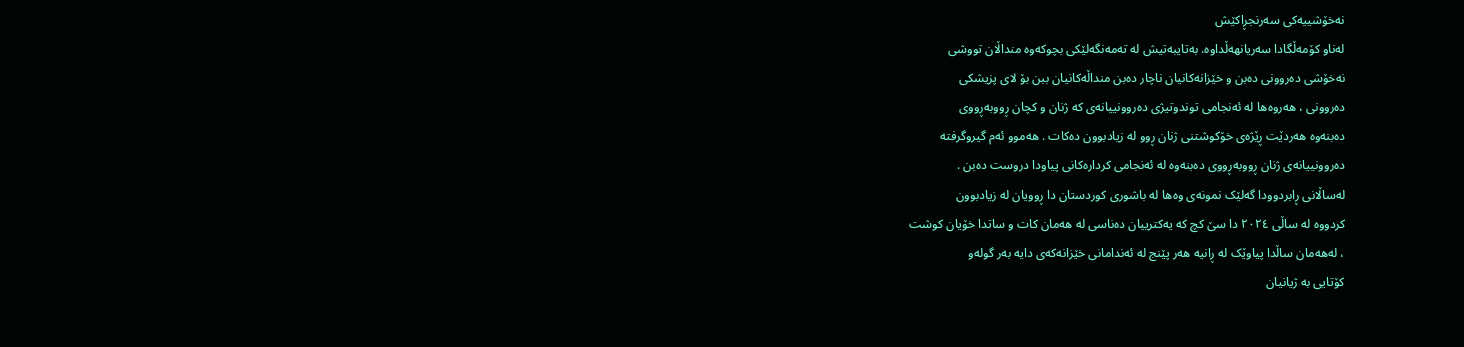نەخۆشییەکی سەرنجڕاکێش
لەناو کۆمەڵگادا سەریانهەڵداوە. بەتایبەتیش لە تەمەنگەلێکی بچوکەوە منداڵان تووشی
نەخۆشی دەروونی دەبن و خێزانەکانیان ناچار دەبن منداڵەکانیان ببن بۆ لای پزیشکی
دەروونی ، هەروەها لە ئەنجامی توندوتیژی دەروونییانەی کە ژنان و کچان ڕووبەڕووی
دەبنەوە هەردێت ڕێژەی خۆکوشتنی ژنان ڕوو لە زیادبوون دەکات . هەموو ئەم گیروگرفتە
دەروونییانەی ژنان ڕووبەڕووی دەبنەوە لە ئەنجامی کردارەکانی پیاودا دروست دەبن .
لەساڵانی ڕابردوودا گەلێک نمونەی وەها لە باشوری کوردستان دا ڕوویان لە زیادبوون
کردووە لە ساڵی ٢٠٢٤ دا سێ کچ کە یەکترییان دەناسی لە هەمان کات و ساتدا خۆیان کوشت
، لەهەمان ساڵدا پیاوێک لە ڕانیە هەر پێنج لە ئەندامانی خێزانەکەی دایە بەر گولەو
کۆتایی بە ژیانیان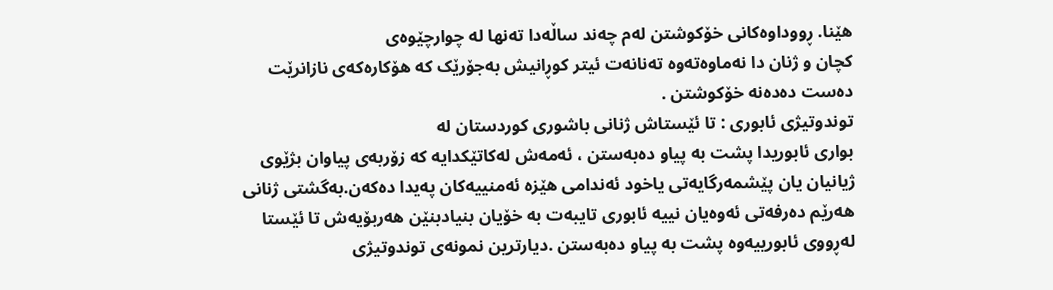هێنا. ڕووداوەکانی خۆکوشتن لەم چەند ساڵەدا تەنها لە چوارچێوەی
کچان و ژنان دا نەماوەتەوە تەنانەت ئیتر کوڕانیش بەجۆرێک کە هۆکارەکەی نازانرێت
دەست دەدەنە خۆکوشتن .
توندوتیژی ئابوری : تا ئێستاش ژنانی باشوری کوردستان لە
بواری ئابوریدا پشت بە پیاو دەبەستن ، ئەمەش لەکاتێکدایە کە زۆربەی پیاوان بژێوی
ژیانیان یان پێشمەرگایەتی یاخود ئەندامی هێزە ئەمنییەکان پەیدا دەکەن.بەگشتی ژنانی
هەرێم دەرفەتی ئەوەیان نییە ئابوری تایبەت بە خۆیان بنیادبنێن هەربۆیەش تا ئێستا
لەڕووی ئابورییەوە پشت بە پیاو دەبەستن .دیارترین نمونەی توندوتیژی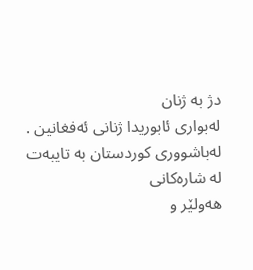دژ بە ژنان
لەبواری ئابوریدا ژنانی ئەفغانین . لەباشووری کوردستان بە تایبەت لە شارەکانی
هەولێر و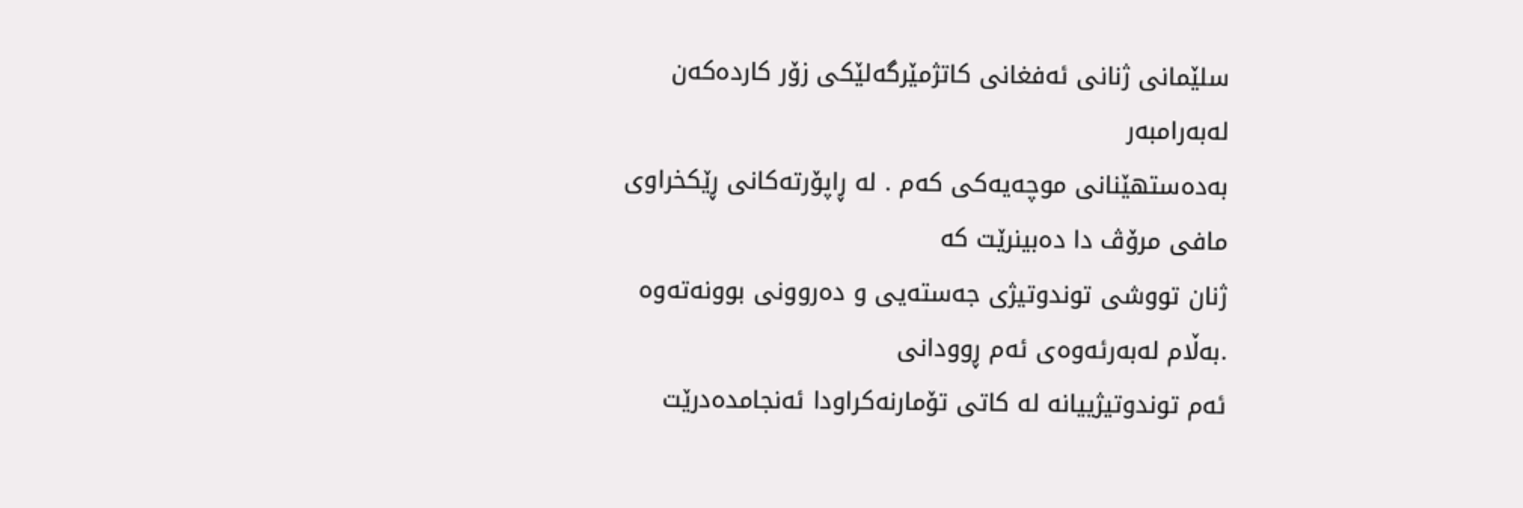سلێمانی ژنانی ئەفغانی کاتژمێرگەلێکی زۆر کاردەکەن لەبەرامبەر
بەدەستهێنانی موچەیەکی کەم . لە ڕاپۆرتەکانی ڕێکخراوی مافی مرۆڤ دا دەبینرێت کە
ژنان تووشی توندوتیژی جەستەیی و دەروونی بوونەتەوە .بەڵام لەبەرئەوەی ئەم ڕوودانی
ئەم توندوتیژییانە لە کاتی تۆمارنەکراودا ئەنجامدەدرێت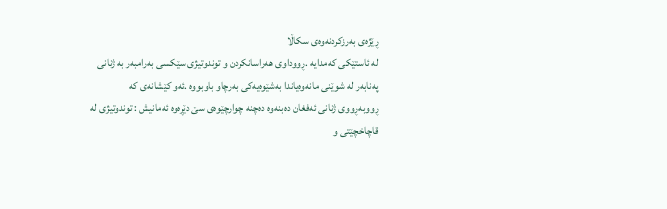ڕێژەی بەرزکردنەوەی سکاڵا
لە ئاستێکی کەمدایە .ڕووداوی هەراسانکردن و توندوتیژی سێکسی بەرامبەر بە ژنانی
پەنابەر لە شوێنی مانەوەیاندا بەشێوەیەکی بەرچاو باوبووە .ئەو کێشانەی کە
ڕووبەڕووی ژنانی ئەفغان دەبنەوە دەچنە چوارچێوەی سێ دێڕەوە ئەمانیش : توندوتیژی لە
قاچاخچێتی و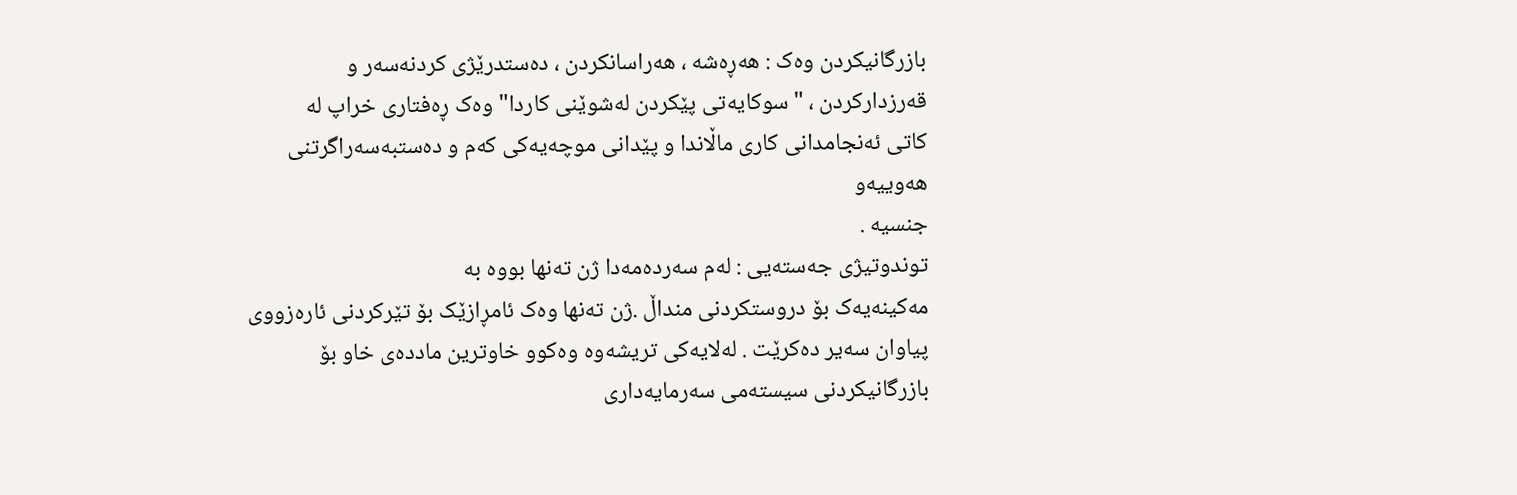بازرگانیکردن وەک : هەڕەشە ، هەراسانکردن ، دەستدرێژی کردنەسەر و
قەرزدارکردن ، "سوکایەتی پێکردن لەشوێنی کاردا" وەک ڕەفتاری خراپ لە
کاتی ئەنجامدانی کاری ماڵاندا و پێدانی موچەیەکی کەم و دەستبەسەراگرتنی هەوییەو
جنسیە .
توندوتیژی جەستەیی : لەم سەردەمەدا ژن تەنها بووە بە
مەکینەیەک بۆ دروستکردنی منداڵ .ژن تەنها وەک ئامڕازێک بۆ تێرکردنی ئارەزووی
پیاوان سەیر دەکرێت . لەلایەکی تریشەوە وەکوو خاوترین ماددەی خاو بۆ بازرگانیکردنی سیستەمی سەرمایەداری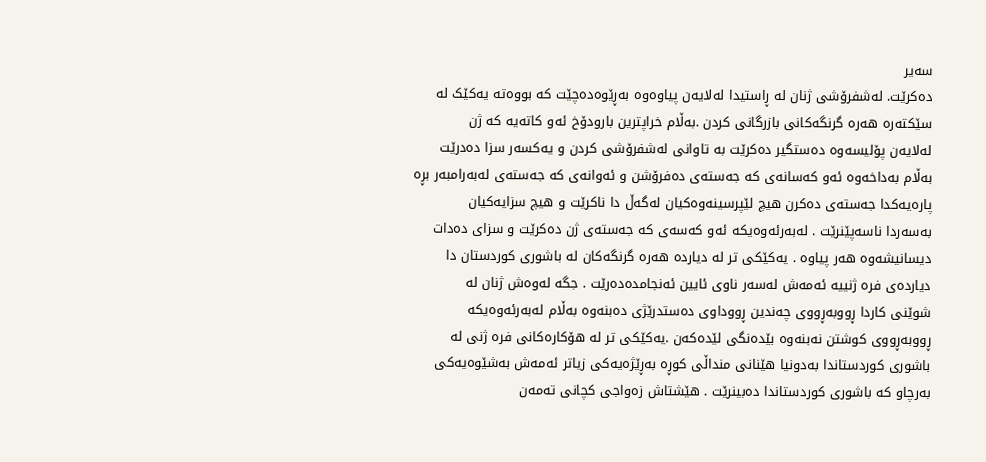سەیر
دەکرێت. لەشفرۆشی ژنان لە ڕاستیدا لەلایەن پیاوەوە بەڕێوەدەچێت کە بووەتە یەکێک لە
سێکتەرە هەرە گرنگەکانی بازرگانی کردن .بەڵام خراپترین بارودۆخ ئەو کاتەیە کە ژن
لەلایەن پۆلیسەوە دەستگیر دەکرێت بە تاوانی لەشفرۆشی کردن و یەکسەر سزا دەدرێت
بەڵام بەداخەوە ئەو کەسانەی کە جەستەی دەفرۆشن و ئەوانەی کە جەستەی لەبەرامبەر بڕە
پارەیەکدا جەستەی دەکرن هیچ لێپرسینەوەکیان لەگەڵ دا ناکرێت و هیچ سزایەکیان
بەسەردا ناسەپێنرێت . لەبەرئەوەیکە ئەو کەسەی کە جەستەی ژن دەکرێت و سزای دەدات
دیسانیشەوە هەر پیاوە . یەکێکی تر لە دیاردە هەرە گرنگەکان لە باشوری کوردستان دا
دیاردەی فرە ژنییە ئەمەش لەسەر ناوی ئایین ئەنجامدەدەرێت . جگە لەوەش ژنان لە
شوێنی کاردا ڕووبەڕووی چەندین ڕووداوی دەستدرێژی دەبنەوە بەڵام لەبەرئەوەیکە
ڕووبەڕووی کوشتن نەبنەوە بێدەنگی لێدەکەن .یەکێکی تر لە هۆکارەکانی فرە ژنی لە
باشوری کوردستاندا بەدونیا هێنانی منداڵی کوڕە بەڕێژەیەکی زیاتر ئەمەش بەشێوەیەکی
بەرچاو کە باشوری کوردستاندا دەبینرێت . هێشتاش زەواجی کچانی تەمەن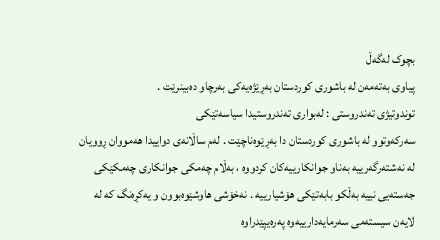بچوک لەگەڵ
پیاوی بەتەمەن لە باشوری کوردستان بەڕێژەیەکی بەرچاو دەبینرێت .
توندوتیژی تەندروستی : لەبواری تەندروستیدا سیاسەتێکی
سەرکەوتوو لە باشوری کوردستان دا بەڕێوەناچێت . لەم ساڵانەی دواییدا هەمووان ڕوویان
لە نەشتەرگەرییە بەناو جوانکارییەکان کردووە ، بەڵام چەمکی جوانکاری چەمکێکی
جەستەیی نییە بەڵکو بابەتێکی هۆشیارییە . نەخۆشی هاوشێوەبوون و یەکڕەنگ کە لە
لایەن سیستەمی سەرمایەدارییەوە پەرەیپێدراوە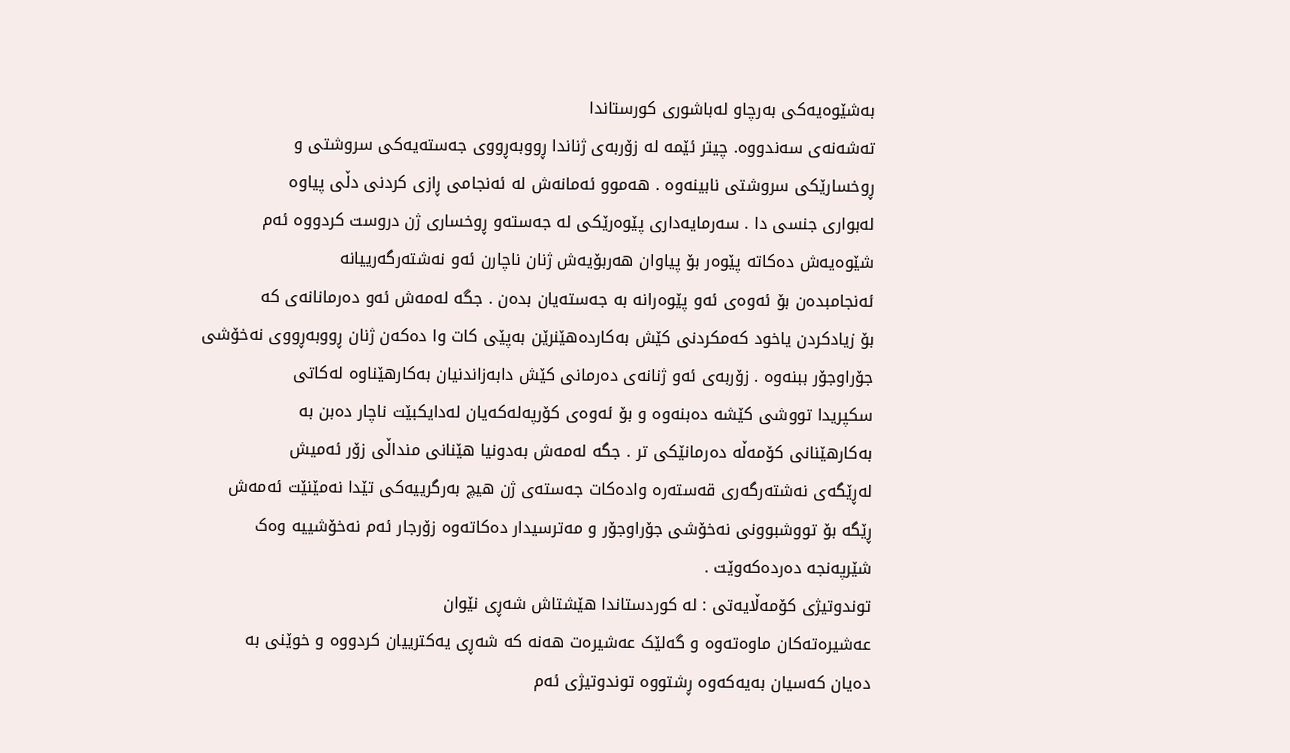بەشێوەیەکی بەرچاو لەباشوری کورستاندا
تەشەنەی سەندووە. چیتر ئێمە لە زۆربەی ژناندا ڕووبەڕووی جەستەیەکی سروشتی و
ڕوخسارێکی سروشتی نابینەوە . هەموو ئەمانەش لە ئەنجامی ڕازی کردنی دڵی پیاوە
لەبواری جنسی دا . سەرمایەداری پێوەرێکی لە جەستەو ڕوخساری ژن دروست کردووە ئەم
شێوەیەش دەکاتە پێوەر بۆ پیاوان هەربۆیەش ژنان ناچارن ئەو نەشتەرگەرییانە
ئەنجامبدەن بۆ ئەوەی ئەو پێوەرانە بە جەستەیان بدەن . جگە لەمەش ئەو دەرمانانەی کە
بۆ زیادکردن یاخود کەمکردنی کێش بەکاردەهێنرێن بەپێی کات وا دەکەن ژنان ڕووبەڕووی نەخۆشی
جۆراوجۆر ببنەوە . زۆربەی ئەو ژنانەی دەرمانی کێش دابەزاندنیان بەکارهێناوە لەکاتی
سکپریدا تووشی کێشە دەبنەوە و بۆ ئەوەی کۆرپەلەکەیان لەدایکبێت ناچار دەبن بە
بەکارهێنانی کۆمەڵە دەرمانێکی تر . جگە لەمەش بەدونیا هێنانی منداڵی زۆر ئەمیش
لەڕێگەی نەشتەرگەری قەستەرە وادەکات جەستەی ژن هیچ بەرگرییەکی تێدا نەمێنێت ئەمەش
ڕێگە بۆ تووشبوونی نەخۆشی جۆراوجۆر و مەترسیدار دەکاتەوە زۆرجار ئەم نەخۆشییە وەک
شێرپەنجە دەردەکەوێت .
توندوتیژی کۆمەڵایەتی : لە کوردستاندا هێشتاش شەڕی نێوان
عەشیرەتەکان ماوەتەوە و گەلێک عەشیرەت هەنە کە شەڕی یەکترییان کردووە و خوێنی بە
دەیان کەسیان بەیەکەوە ڕشتووە توندوتیژی ئەم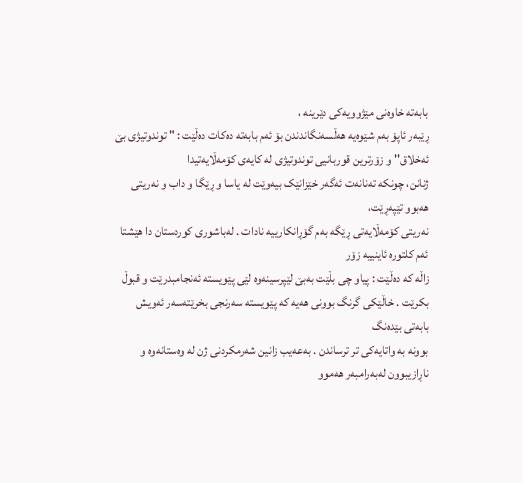بابەتە خاوەنی مێژوویەکی دێرینە ،
ڕێبەر ئاپۆ بەم شێوەیە هەڵسەنگاندندن بۆ ئەم بابەتە دەکات دەڵێت : " توندوتیژی بێ ئەخلاق'' و زۆرترین قوربانیی توندوتیژی لە کایەی کۆمەڵایەتیدا
ژنانن، چونکە تەنانەت ئەگەر خێزانێک بیەوێت لە یاسا و ڕێگا و داب و نەریتی هەبوو تێپەڕێت،
نەریتی کۆمەڵایەتی ڕێگە بەم گۆڕانکارییە نادات . لەباشوری کوردستان دا هێشتا ئەم کلتورە ئاینییە زۆر
زاڵە کە دەڵێت : پیاو چی بڵێت بەبێ لێپرسینەوە لێی پێویستە ئەنجامبدرێت و قبوڵ
بکرێت . خاڵێکی گرنگ بوونی هەیە کە پێویستە سەرنجی بخرێتەسەر ئەویش بابەتی بێدەنگ
بوونە بە واتایەکی تر ترساندن . بەعەیب زانین شەرمکردنی ژن لە وەستانەوە و
ناڕازیبوون لەبەرامبەر هەموو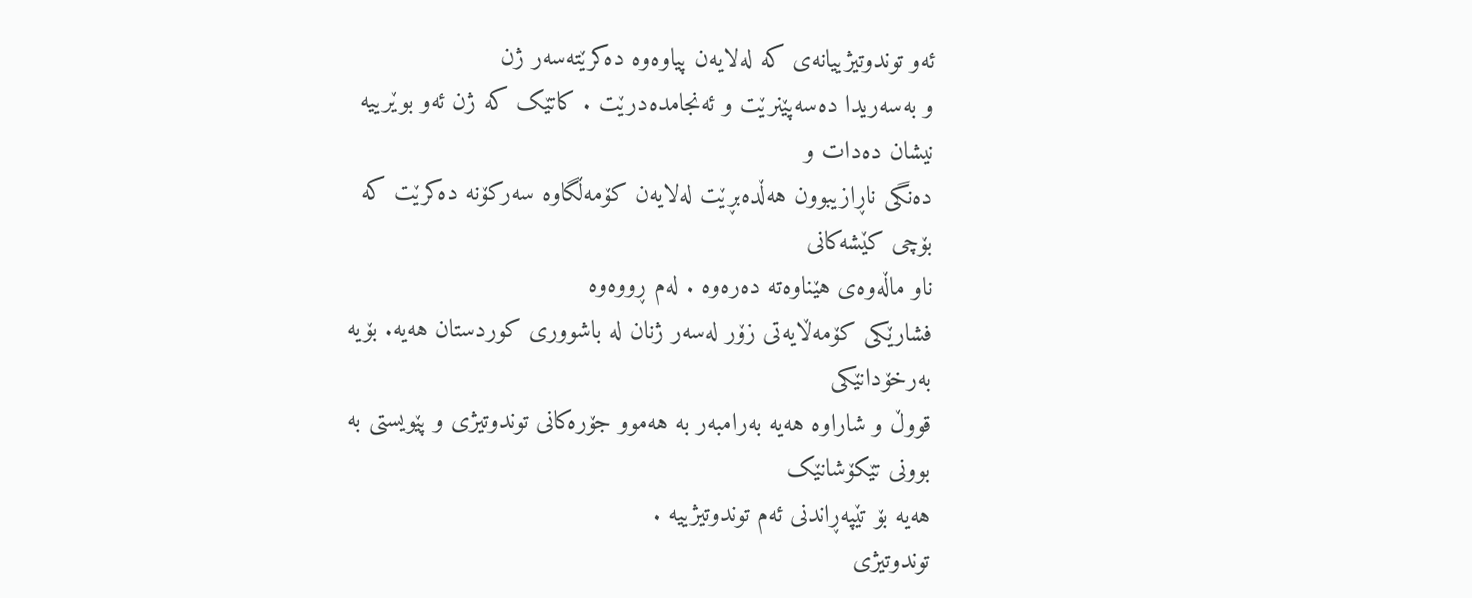ئەو توندوتیژییانەی کە لەلایەن پیاوەوە دەکرێتەسەر ژن
و بەسەریدا دەسەپێنرێت و ئەنجامدەدرێت . کاتێک کە ژن ئەو بوێرییە نیشان دەدات و
دەنگی ناڕازیبوون هەڵدەبڕێت لەلایەن کۆمەڵگاوە سەرکۆنە دەکرێت کە بۆچی کێشەکانی
ناو ماڵەوەی هێناوەتە دەرەوە . لەم ڕووەوە
فشارێکی کۆمەڵایەتی زۆر لەسەر ژنان لە باشووری کوردستان هەیە. بۆیە بەرخۆدانێکی
قووڵ و شاراوە هەیە بەرامبەر بە هەموو جۆرەکانی توندوتیژی و پێویستی بە بوونی تێکۆشانێک
هەیە بۆ تێپەڕاندنی ئەم توندوتیژییە .
توندوتیژی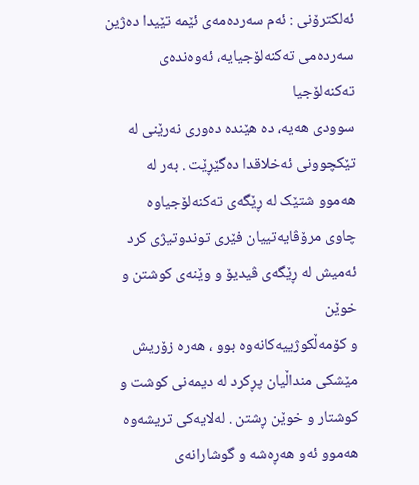ئەلکترۆنی : ئەم سەردەمەی ئێمە تێیدا دەژین سەردەمی تەکنەلۆجیایە، ئەوەندەی تەکنەلۆجیا
سوودی هەیە، دە هێندە دەوری نەرێنی لە تێکچوونی ئەخلاقدا دەگێڕێت . بەر لە هەموو شتێک لە ڕێگەی تەکنەلۆجیاوە
چاوی مرۆڤایەتییان فێری توندوتیژی کرد ئەمیش لە ڕێگەی ڤیدیۆ و وێنەی کوشتن و خوێن
و کۆمەڵکوژییەکانەوە بوو ، هەرە زۆریش مێشکی منداڵیان پڕکرد لە دیمەنی کوشت و
کوشتار و خوێن ڕشتن . لەلایەکی تریشەوە هەموو ئەو هەڕەشە و گوشارانەی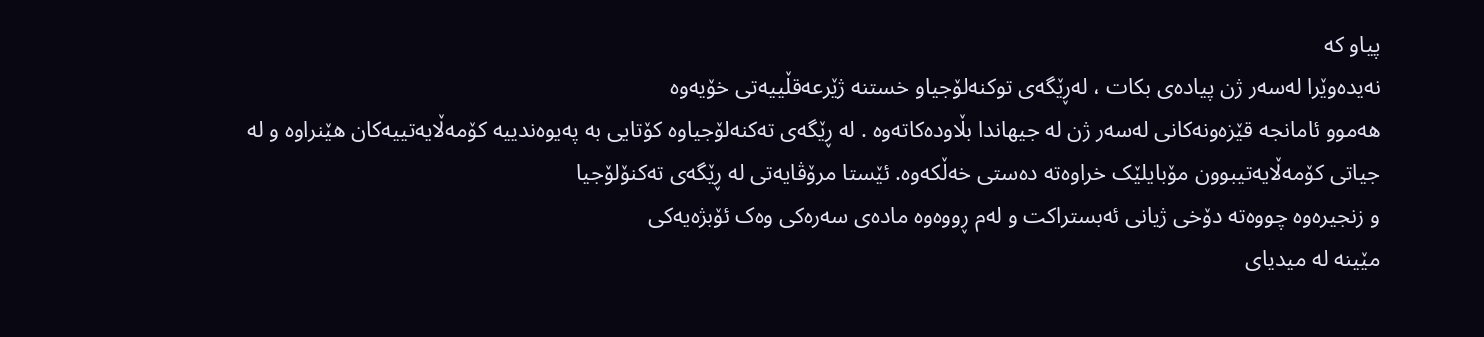پیاو کە
نەیدەوێرا لەسەر ژن پیادەی بکات ، لەڕێگەی توکنەلۆجیاو خستنە ژێرعەقڵییەتی خۆیەوە
هەموو ئامانجە قێزەونەکانی لەسەر ژن لە جیهاندا بڵاودەکاتەوە . لە ڕێگەی تەکنەلۆجیاوە کۆتایی بە پەیوەندییە کۆمەڵایەتییەکان هێنراوە و لە
جیاتی کۆمەڵایەتیبوون مۆبایلێک خراوەتە دەستی خەڵکەوە. ئێستا مرۆڤایەتی لە ڕێگەی تەکنۆلۆجیا
و زنجیرەوە چووەتە دۆخی ژیانی ئەبستراکت و لەم ڕووەوە مادەی سەرەکی وەک ئۆبژەیەکی
مێینە لە میدیای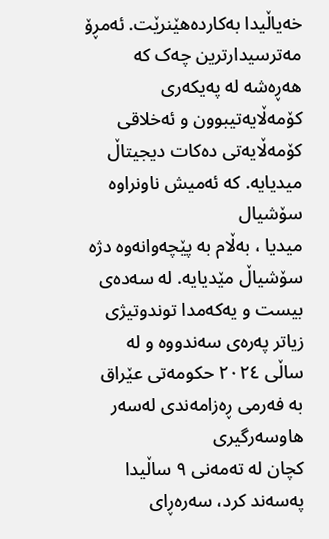خەیاڵیدا بەکاردەهێنرێت. ئەمڕۆ مەترسیدارترین چەک کە هەڕەشە لە پەیکەری
کۆمەڵایەتیبوون و ئەخلاقی کۆمەڵایەتی دەکات دیجیتاڵ میدیایە. کە ئەمیش ناونراوە سۆشیال
میدیا ، بەڵام بە پێچەوانەوە دژە سۆشیاڵ مێدیایە. لە سەدەی بیست و یەکەمدا توندوتیژی
زیاتر پەرەی سەندووە و لە ساڵی ٢٠٢٤ حکومەتی عێراق بە فەرمی ڕەزامەندی لەسەر هاوسەرگیری
کچان لە تەمەنی ٩ ساڵیدا پەسەند کرد، سەرەڕای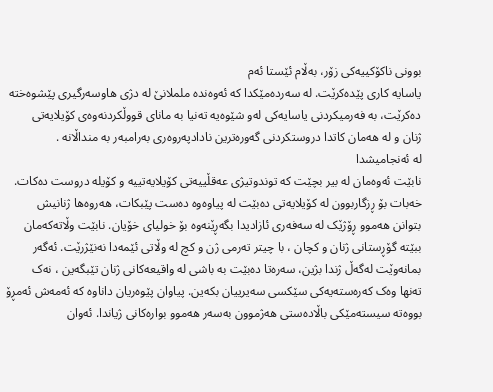بوونی ناکۆکییەکی زۆر، بەڵام ئێستا ئەم
یاسایە کاری پێدەکرێت. لە سەردەمێکدا کە ئەوەندە ململانێ لە دژی هاوسەرگیری پێشوەختە
دەکرێت، بە فەرمیکردنی یاسایەکی لەو شێوەیە تەنیا بە مانای قووڵکردنەوەی کۆیلایەتی
ژنان و لە هەمان کاتدا دروستکردنی گەورەترین نادادپەروەری بەرامبەر بە منداڵانە .
لە ئەنجامیشدا
نابێت ئەوەمان لە بیر بچێت کە توندوتیژی عەقڵییەتی کۆیلایەتییە و کۆیلە دروست دەکات.
خەبات بۆ ڕزگاربوون لە کۆیلایەتی دەبێت لە پیاوەوە دەست پێبکات، هەروەها ژنانیش
بتوانن هەموو ڕۆژێک لە سەفەری ئازادیدا بگەڕێنەوە بۆ خولیای خۆیان. نابێت وڵاتەکەمان
ببێتە گۆڕستانی ژنان و کچان ، با چیتر تەرمی ژن و کچ لە وڵاتی ئێمەدا نەنێژرێت. ئەگەر
بمانەوێت لەگەڵ ژندا بژین، سەرەتا دەبێت بە باشی لە واقیعەکانی ژنان تێبگەین ، نەک
تەنها وەک کەرەستەیەکی سێکسی سەیرییان بکەین. پیاوان پێوەریان داناوە کە ئەمەش ئەمڕۆ
بووەتە سیستەمێکی باڵادەستی هەژموون بەسەر هەموو بوارەکانی ژیاندا. ئەوان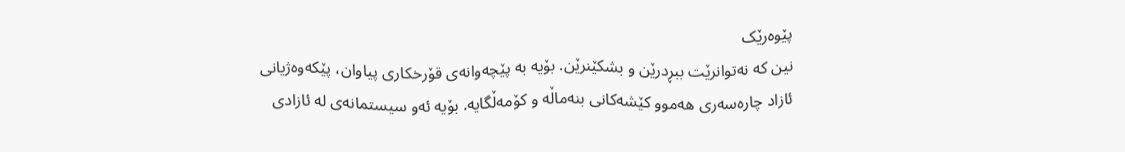پێوەرێک
نین کە نەتوانرێت ببڕدرێن و بشکێنرێن. بۆیە بە پێچەوانەی قۆرخکاری پیاوان، پێکەوەژیانی
ئازاد چارەسەری هەموو کێشەکانی بنەماڵە و کۆمەڵگایە. بۆیە ئەو سیستمانەی لە ئازادی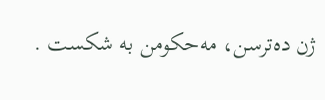ژن دەترسن، مەحکومن بە شکست .